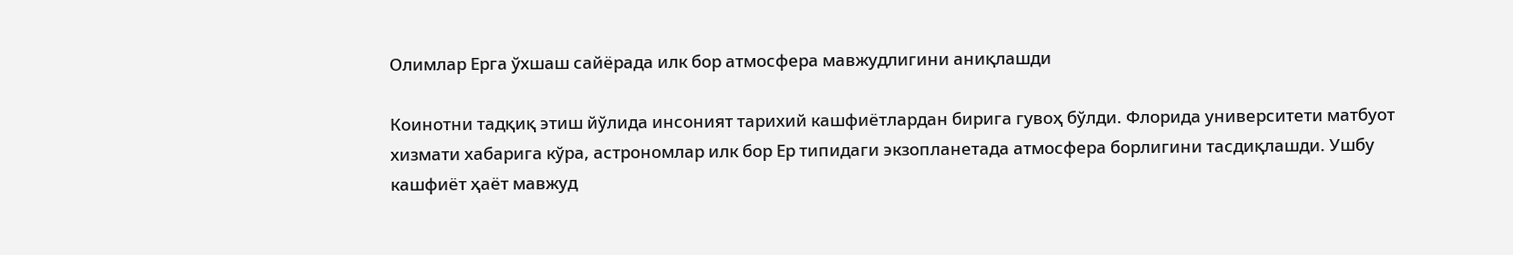Олимлар Ерга ўхшаш сайёрада илк бор атмосфера мавжудлигини аниқлашди

Коинотни тадқиқ этиш йўлида инсоният тарихий кашфиётлардан бирига гувоҳ бўлди. Флорида университети матбуот хизмати хабарига кўра, астрономлар илк бор Ер типидаги экзопланетада атмосфера борлигини тасдиқлашди. Ушбу кашфиёт ҳаёт мавжуд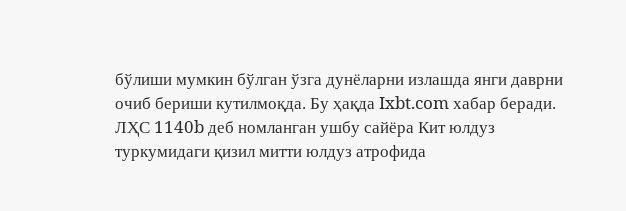бўлиши мумкин бўлган ўзга дунёларни излашда янги даврни очиб бериши кутилмоқда. Бу ҳақда Ixbt.com хабар беради.
ЛҲС 1140b деб номланган ушбу сайёра Кит юлдуз туркумидаги қизил митти юлдуз атрофида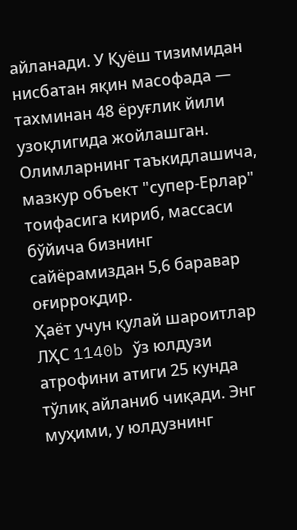айланади. У Қуёш тизимидан нисбатан яқин масофада — тахминан 48 ёруғлик йили узоқлигида жойлашган. Олимларнинг таъкидлашича, мазкур объект "супер-Ерлар" тоифасига кириб, массаси бўйича бизнинг сайёрамиздан 5,6 баравар оғирроқдир.
Ҳаёт учун қулай шароитлар
ЛҲС 1140b ўз юлдузи атрофини атиги 25 кунда тўлиқ айланиб чиқади. Энг муҳими, у юлдузнинг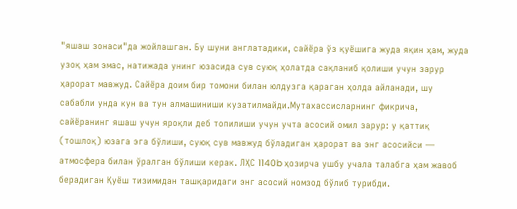"яшаш зонаси"да жойлашган. Бу шуни англатадики, сайёра ўз қуёшига жуда яқин ҳам, жуда узоқ ҳам эмас, натижада унинг юзасида сув суюқ ҳолатда сақланиб қолиши учун зарур ҳарорат мавжуд. Сайёра доим бир томони билан юлдузга қараган ҳолда айланади, шу сабабли унда кун ва тун алмашиниши кузатилмайди.Мутахассисларнинг фикрича, сайёранинг яшаш учун яроқли деб топилиши учун учта асосий омил зарур: у қаттиқ (тошлоқ) юзага эга бўлиши, суюқ сув мавжуд бўладиган ҳарорат ва энг асосийси — атмосфера билан ўралган бўлиши керак. ЛҲС 1140b ҳозирча ушбу учала талабга ҳам жавоб берадиган Қуёш тизимидан ташқаридаги энг асосий номзод бўлиб турибди.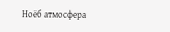Ноёб атмосфера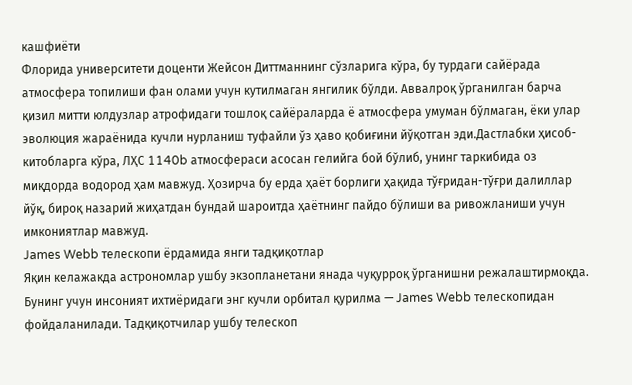кашфиёти
Флорида университети доценти Жейсон Диттманнинг сўзларига кўра, бу турдаги сайёрада атмосфера топилиши фан олами учун кутилмаган янгилик бўлди. Аввалроқ ўрганилган барча қизил митти юлдузлар атрофидаги тошлоқ сайёраларда ё атмосфера умуман бўлмаган, ёки улар эволюция жараёнида кучли нурланиш туфайли ўз ҳаво қобиғини йўқотган эди.Дастлабки ҳисоб-китобларга кўра, ЛҲС 1140b атмосфераси асосан гелийга бой бўлиб, унинг таркибида оз миқдорда водород ҳам мавжуд. Ҳозирча бу ерда ҳаёт борлиги ҳақида тўғридан-тўғри далиллар йўқ, бироқ назарий жиҳатдан бундай шароитда ҳаётнинг пайдо бўлиши ва ривожланиши учун имкониятлар мавжуд.
James Webb телескопи ёрдамида янги тадқиқотлар
Яқин келажакда астрономлар ушбу экзопланетани янада чуқурроқ ўрганишни режалаштирмоқда. Бунинг учун инсоният ихтиёридаги энг кучли орбитал қурилма — James Webb телескопидан фойдаланилади. Тадқиқотчилар ушбу телескоп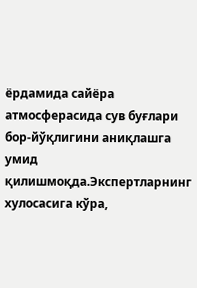ёрдамида сайёра атмосферасида сув буғлари бор-йўқлигини аниқлашга умид қилишмоқда.Экспертларнинг хулосасига кўра,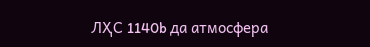ЛҲС 1140b да атмосфера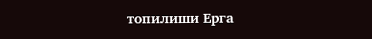топилиши Ерга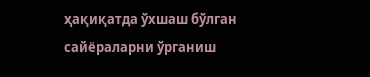ҳақиқатда ўхшаш бўлган сайёраларни ўрганиш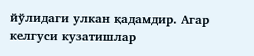йўлидаги улкан қадамдир. Агар келгуси кузатишлар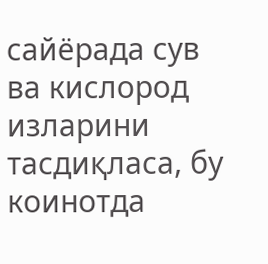сайёрада сув ва кислород изларини тасдиқласа, бу коинотда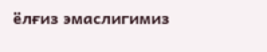ёлғиз эмаслигимиз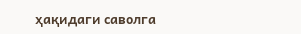ҳақидаги саволга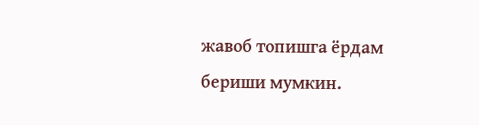жавоб топишга ёрдам бериши мумкин.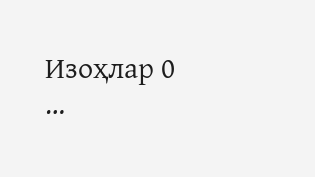Изоҳлар 0
…